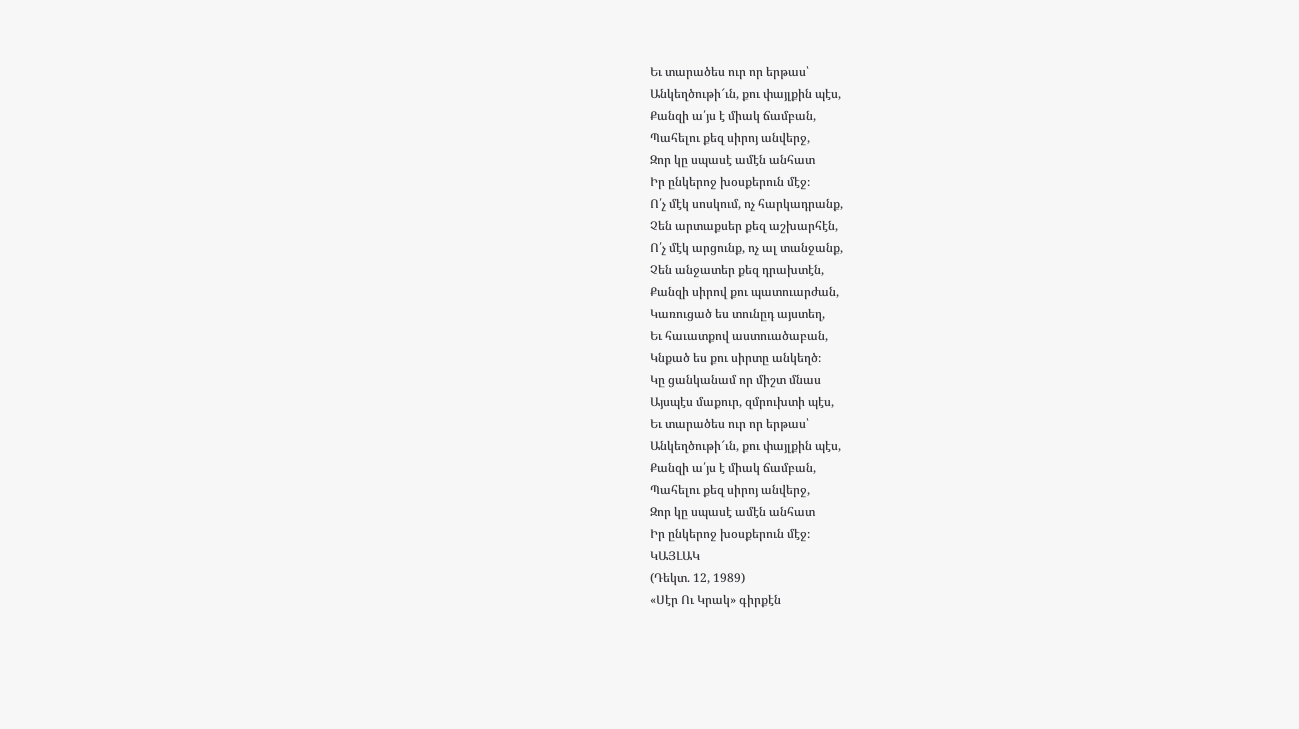Եւ տարածես ուր որ երթաս՝
Անկեղծութի՜ւն, քու փայլքին պէս,
Քանզի ա՛յս է միակ ճամբան,
Պահելու քեզ սիրոյ անվերջ,
Զոր կը սպասէ ամէն անհատ
Իր ընկերոջ խօսքերուն մէջ։
Ո՛չ մէկ սոսկում, ոչ հարկադրանք,
Չեն արտաքսեր քեզ աշխարհէն,
Ո՛չ մէկ արցունք, ոչ ալ տանջանք,
Չեն անջատեր քեզ դրախտէն,
Քանզի սիրով քու պատուարժան,
Կառուցած ես տունըդ այստեղ,
Եւ հաւատքով աստուածաբան,
Կնքած ես քու սիրտը անկեղծ։
Կը ցանկանամ որ միշտ մնաս
Այսպէս մաքուր, զմրուխտի պէս,
Եւ տարածես ուր որ երթաս՝
Անկեղծութի՜ւն, քու փայլքին պէս,
Քանզի ա՛յս է միակ ճամբան,
Պահելու քեզ սիրոյ անվերջ,
Զոր կը սպասէ ամէն անհատ
Իր ընկերոջ խօսքերուն մէջ։
ԿԱՅԼԱԿ
(Դեկտ. 12, 1989)
«Սէր Ու Կրակ» գիրքէն